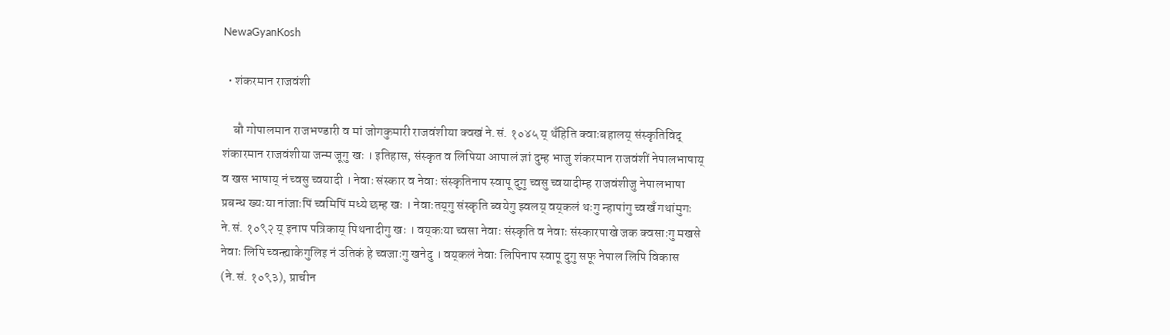NewaGyanKosh

  • शंकरमान राजवंशी

    बौ गोपालमान राजभण्डारी व मां जोगकुमारी राजवंशीया क्वखं ने.सं. १०४५ य् थँहिति क्वाःबहालय् संस्कृतिविद् शंकारमान राजवंशीया जन्म जूगु खः । इतिहास, संस्कृत व लिपिया आपालं ज्ञां दुम्ह भाजु शंकरमान राजवंशीं नेपालभाषाय् व खस भाषाय् नं च्वसु च्वयादी । नेवाः संस्कार व नेवाः संस्कृतिनाप स्वापू दुगु च्वसु च्वयादीम्ह राजवंशीजु नेपालभाषा प्रबन्ध ख्यःया नांजाःपिं च्वमिपिं मध्ये छम्ह खः । नेवाःतय्‌गु संस्कृति ब्वयेगु झ्वलय् वय्‌कलं थःगु न्हापांगु च्वखँ गथांमुगः ने.सं. १०९२ य् इनाप पत्रिकाय् पिथनादीगु खः । वय्‌कःया च्वसा नेवाः संस्कृति व नेवाः संस्कारपाखे जक क्वसाःगु मखसे नेवाः लिपि च्वन्ह्याकेगुलिइ नं उतिकं हे च्वजाःगु खनेदु । वय्‌कलं नेवाः लिपिनाप स्वापू दुगु सफू नेपाल लिपि विकास (ने.सं. १०९३), प्राचीन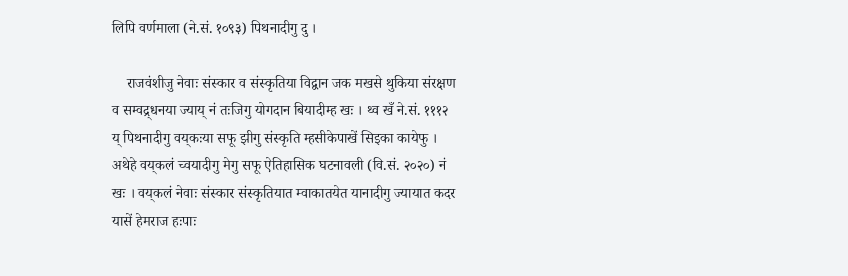लिपि वर्णमाला (ने.सं. १०९३) पिथनादीगु दु ।

    राजवंशीजु नेवाः संस्कार व संस्कृतिया विद्वान जक मखसे थुकिया संरक्षण व सम्वद्र्धनया ज्याय् नं तःजिगु योगदान बियादीम्ह खः । थ्व खँ ने.सं. १११२ य् पिथनादीगु वय्‌कःया सफू झीगु संस्कृति म्हसीकेपाखें सिइका कायेफु । अथेहे वय्‌कलं च्वयादीगु मेगु सफू ऐतिहासिक घटनावली (वि.सं. २०२०) नं खः । वय्‌कलं नेवाः संस्कार संस्कृतियात म्वाकातयेत यानादीगु ज्यायात कदर यासें हेमराज हःपाः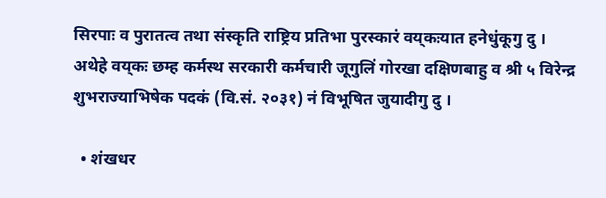सिरपाः व पुरातत्व तथा संस्कृति राष्ट्रिय प्रतिभा पुरस्कारं वय्‌कःयात हनेधुंकूगु दु । अथेहे वय्‌कः छम्ह कर्मस्थ सरकारी कर्मचारी जूगुलिं गोरखा दक्षिणबाहु व श्री ५ विरेन्द्र शुभराज्याभिषेक पदकं (वि.सं. २०३१) नं विभूषित जुयादीगु दु ।

  • शंखधर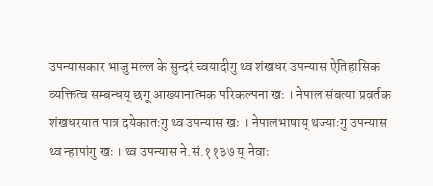उपन्यासकार भाजु मल्ल के सुन्दरं च्वयादीगु थ्व शंखधर उपन्यास ऐतिहासिक व्यक्तित्व सम्बन्धय् छगू आख्यानात्मक परिकल्पना खः । नेपाल संबत्या प्रवर्तक शंखधरयात पात्र दयेकातःगु थ्व उपन्यास खः । नेपालभाषाय् थज्याःगु उपन्यास थ्व न्हापांगु खः । थ्व उपन्यास ने.सं.११३७ य् नेवाः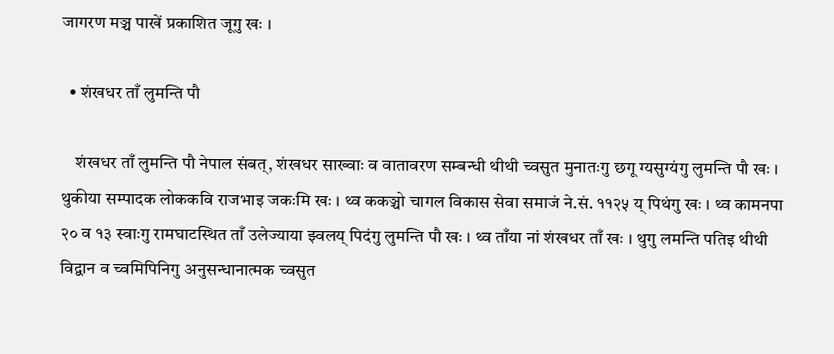जागरण मञ्च पाखें प्रकाशित जूगु खः ।

  • शंखधर ताँ लुमन्ति पौ

    शंखधर ताँ लुमन्ति पौ नेपाल संबत्, शंखधर साख्वाः व वातावरण सम्बन्धी थीथी च्वसुत मुनातःगु छगू ग्यसुग्यंगु लुमन्ति पौ खः । थुकीया सम्पादक लोककवि राजभाइ जकःमि खः । थ्व ककञ्चो चागल विकास सेवा समाजं ने.सं. ११२५ य् पिथंगु खः । थ्व कामनपा २० व १३ स्वाःगु रामघाटस्थित ताँ उलेज्याया झ्वलय् पिदंगु लुमन्ति पौ खः । थ्व ताँया नां शंखधर ताँ खः । थुगु लमन्ति पतिइ थीथी विद्वान व च्वमिपिनिगु अनुसन्धानात्मक च्वसुत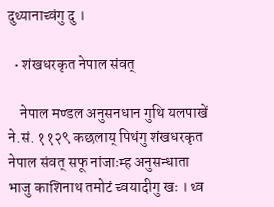दुथ्यानाच्वंगु दु ।

  • शंखधरकृत नेपाल संवत्

    नेपाल मण्डल अनुसनधान गुथि यलपाखें ने.सं. ११२९ कछलाय् पिथंगु शंखधरकृत नेपाल संवत् सफू नांजाःम्ह अनुसन्धाता भाजु काशिनाथ तमोटं च्वयादीगु खः । थ्व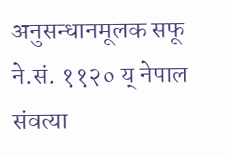अनुसन्धानमूलक सफू ने.सं. ११२० य् नेपाल संवत्या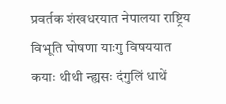प्रवर्तक शंखधरयात नेपालया राष्ट्रिय विभूति घोषणा याःगु विषययात कयाः थीथी न्ह्यसः दंगुलिं धाथें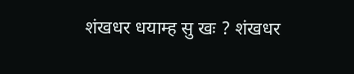शंखधर धयाम्ह सु खः ? शंखधर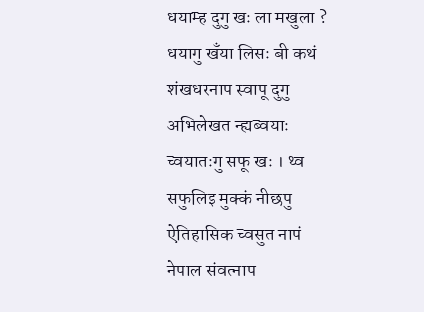धयाम्ह दुगु खः ला मखुला ? धयागु खँया लिसः बी कथं शंखधरनाप स्वापू दुगु अभिलेखत न्ह्यब्वयाः च्वयातःगु सफू खः । थ्व सफुलिइ मुक्कं नीछपु ऐतिहासिक च्वसुत नापं नेपाल संवत्नाप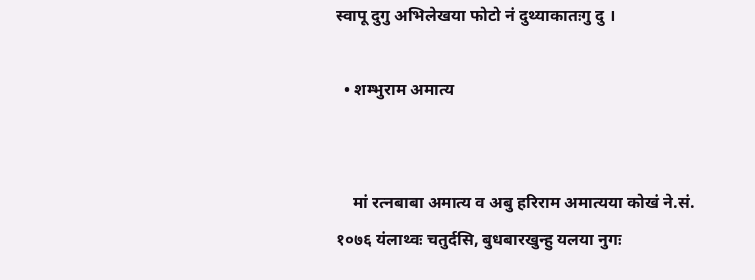स्वापू दुगु अभिलेखया फोटो नं दुथ्याकातःगु दु ।

  • शम्भुराम अमात्य


    मां रत्नबाबा अमात्य व अबु हरिराम अमात्यया कोखं ने.सं. १०७६ यंलाथ्वः चतुर्दसि, बुधबारखुन्हु यलया नुगः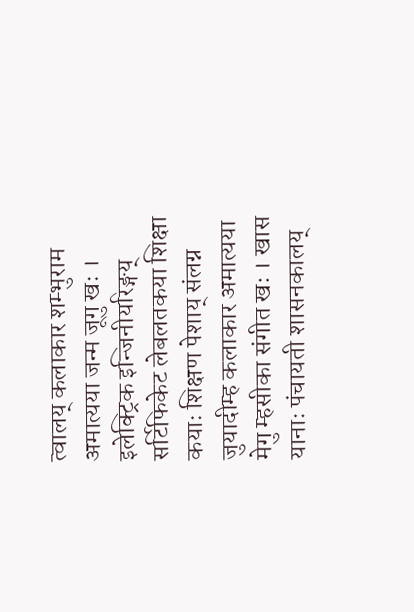त्वालय्‌ कलाकार शम्भुराम अमात्यया जन्म जूगु खः । इलेक्ट्रिक इन्जिनीयरिङ्गय्‌ सर्टिफिकेट लेबलतकया शिक्षा कयाः शिक्षण पेशाय्‌ संलग्न जुयादीम्ह कलाकार अमात्यया मेगु म्हसीका संगीत खः । खास यानाः पंचायती शासनकालय्‌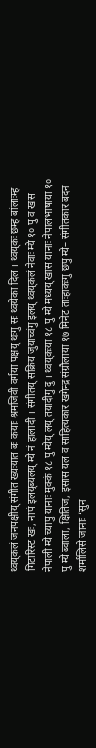थ्वय्‌कलं जनपक्षीय्‌ संगीत ख्यःयात बः कयाः श्रमजिवी वर्गया पक्षय्‌ थःगु सः थ्वयेका दिल । थ्वय्‌कः छम्ह बांलाःम्ह गिटारिस्ट खः, नापं इलय्‌ब्यलय्‌ म्ये नं हालादी । संगीतय्‌ सक्रिय जुयाच्वंगु इलय्‌ थ्वय्‌कलं नेवाः म्ये १० पु व खस नेपाली म्ये च्यापु यानाः मुक्कं १८ पु म्येय्‌ लय्‌ तयादीगु दु । थ्वय्‌कःया १८ पु म्ये मध्यय्‌ खास यानाः नेपालभाषाया १० पु म्ये ब्वाला, क्षितिज, इसास यल व साहित्यकार खगेन्द्र संग्रौलाया १७ मिनेट ताःहाकःगु छपु म्ये– संगीतकार बदन शर्मालिसे जानाः ‘सुन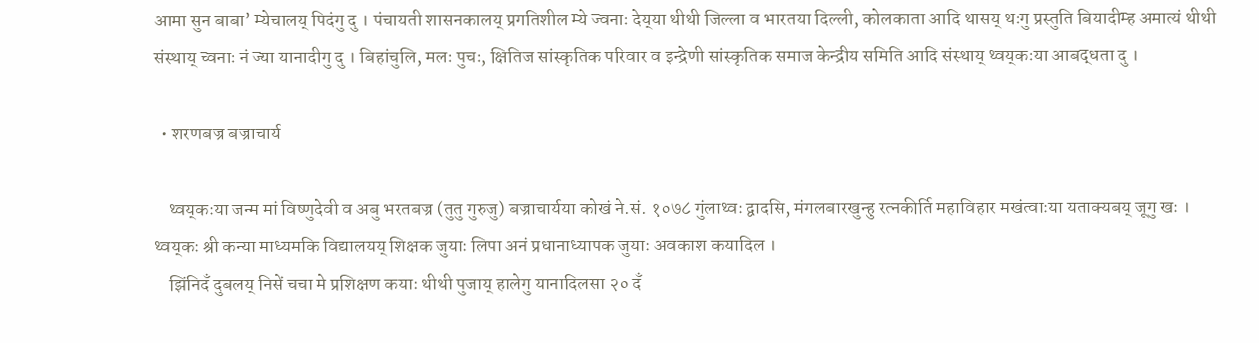आमा सुन बाबा’ म्येचालय्‌ पिदंगु दु । पंचायती शासनकालय्‌ प्रगतिशील म्ये ज्वनाः देय्‌या थीथी जिल्ला व भारतया दिल्ली, कोलकाता आदि थासय्‌ थःगु प्रस्तुति बियादीम्ह अमात्यं थीथी संस्थाय्‌ च्वनाः नं ज्या यानादीगु दु । बिहांचुलि, मलः पुचः, क्षितिज सांस्कृतिक परिवार व इन्द्रेणी सांस्कृतिक समाज केन्द्रीय समिति आदि संस्थाय्‌ थ्वय्‌कःया आबद्धता दु ।

  • शरणबज्र बज्राचार्य

    थ्वय्‌कःया जन्म मां विष्णुदेवी व अबु भरतबज्र (तुतु गुरुजु) बज्राचार्यया कोखं ने.सं. १०७८ गुंलाथ्वः द्वादसि, मंगलबारखुन्हु रत्नकीर्ति महाविहार मखंत्वाःया यताक्यबय्‌ जूगु खः । थ्वय्‌कः श्री कन्या माध्यमकि विद्यालयय्‌ शिक्षक जुयाः लिपा अनं प्रधानाध्यापक जुयाः अवकाश कयादिल ।
    झिंनिदँ दुबलय्‌ निसें चचा मे प्रशिक्षण कयाः थीथी पुजाय्‌ हालेगु यानादिलसा २० दँ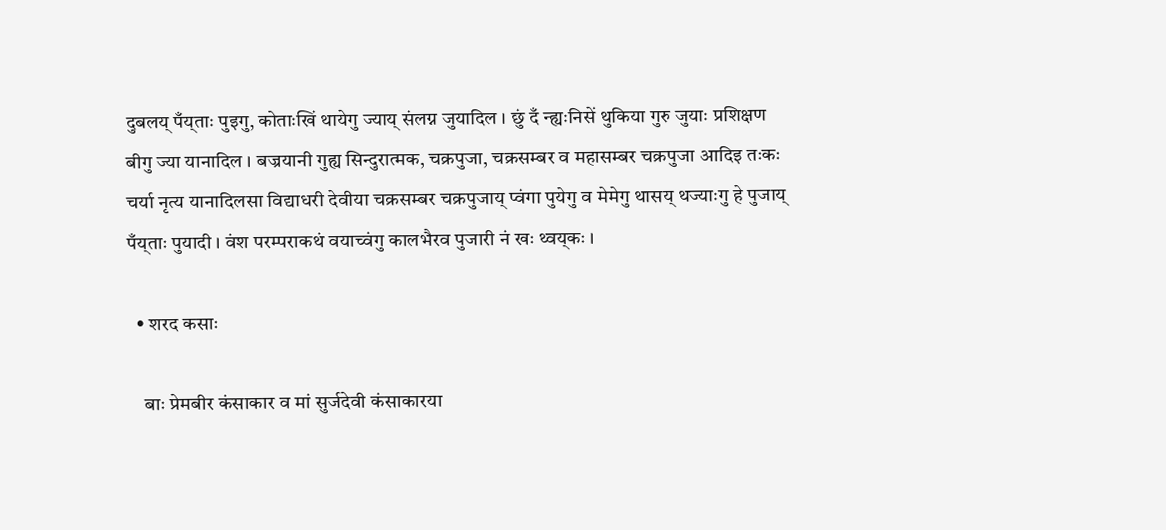दुबलय्‌ पँय्‌ताः पुइगु, कोताःखिं थायेगु ज्याय्‌ संलग्न जुयादिल । छुं दँ न्ह्यःनिसें थुकिया गुरु जुयाः प्रशिक्षण बीगु ज्या यानादिल । बज्रयानी गुह्य सिन्दुरात्मक, चक्रपुजा, चक्रसम्बर व महासम्बर चक्रपुजा आदिइ तःकः चर्या नृत्य यानादिलसा विद्याधरी देवीया चक्रसम्बर चक्रपुजाय्‌ प्वंगा पुयेगु व मेमेगु थासय्‌ थज्याःगु हे पुजाय्‌ पँय्‌ताः पुयादी । वंश परम्पराकथं वयाच्वंगु कालभैरव पुजारी नं खः थ्वय्‌कः ।

  • शरद कसाः

    बाः प्रेमबीर कंसाकार व मां सुर्जदेवी कंसाकारया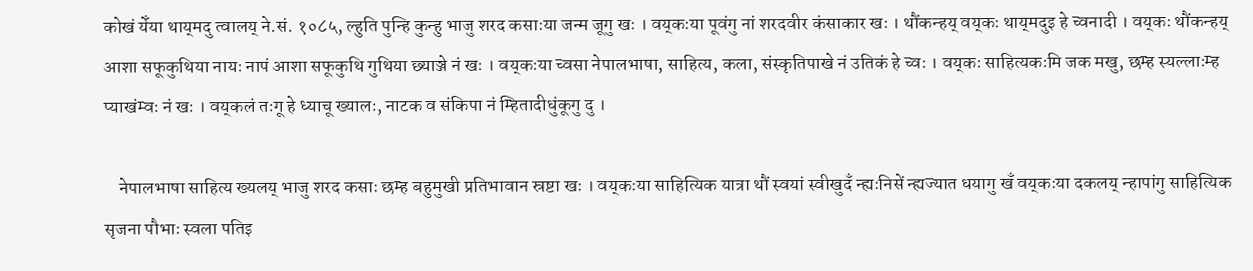कोखं येँया थाय्‌मदु त्वालय् ने.सं. १०८५, ल्हुति पुन्हि कुन्हु भाजु शरद कसाःया जन्म जूगु खः । वय्‌कःया पूवंगु नां शरदवीर कंसाकार खः । थौंकन्हय् वय्‌कः थाय्‌मदुइ हे च्वनादी । वय्‌कः थौंकन्हय् आशा सफूकुथिया नायः नापं आशा सफूकुथि गुथिया छ्याञ्जे नं खः । वय्‌कःया च्वसा नेपालभाषा, साहित्य, कला, संस्कृतिपाखे नं उतिकं हे च्वः । वय्‌कः साहित्यकःमि जक मखु, छम्ह स्यल्लाःम्ह प्याखंम्वः नं खः । वय्‌कलं तःगू हे ध्याचू ख्यालः, नाटक व संकिपा नं म्हितादीधुंकूगु दु ।

    नेपालभाषा साहित्य ख्यलय् भाजु शरद कसाः छम्ह बहुमुखी प्रतिभावान स्रष्टा खः । वय्‌कःया साहित्यिक यात्रा थौं स्वयां स्वीखुदँ न्ह्यःनिसें न्ह्यज्यात धयागु खँ वय्‌कःया दकलय् न्हापांगु साहित्यिक सृजना पौभाः स्वला पतिइ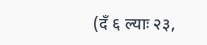(दँ ६ ल्याः २३,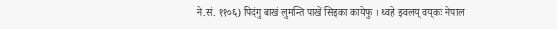ने.सं. ११०६) पिदंगु बाखं लुमन्ति पाखें सिइका कायेफु । थ्वहे झ्वलय् वय्‌कः नेपाल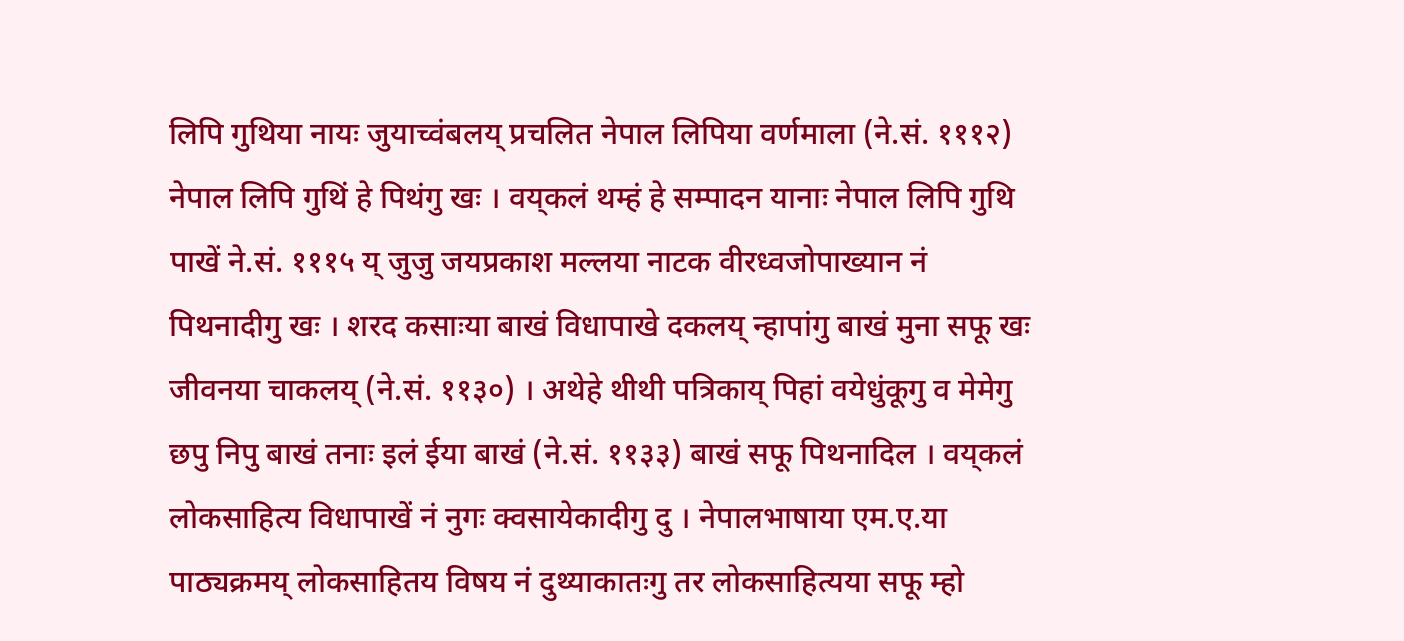लिपि गुथिया नायः जुयाच्वंबलय् प्रचलित नेपाल लिपिया वर्णमाला (ने.सं. १११२) नेपाल लिपि गुथिं हे पिथंगु खः । वय्‌कलं थम्हं हे सम्पादन यानाः नेपाल लिपि गुथि पाखें ने.सं. १११५ य् जुजु जयप्रकाश मल्लया नाटक वीरध्वजोपाख्यान नं पिथनादीगु खः । शरद कसाःया बाखं विधापाखे दकलय् न्हापांगु बाखं मुना सफू खः जीवनया चाकलय् (ने.सं. ११३०) । अथेहे थीथी पत्रिकाय् पिहां वयेधुंकूगु व मेमेगु छपु निपु बाखं तनाः इलं ईया बाखं (ने.सं. ११३३) बाखं सफू पिथनादिल । वय्‌कलं लोकसाहित्य विधापाखें नं नुगः क्वसायेकादीगु दु । नेपालभाषाया एम.ए.या पाठ्यक्रमय् लोकसाहितय विषय नं दुथ्याकातःगु तर लोकसाहित्यया सफू म्हो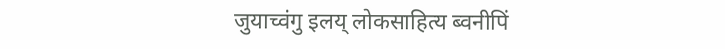जुयाच्वंगु इलय् लोकसाहित्य ब्वनीपिं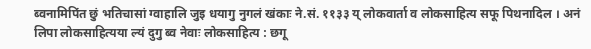ब्वनामिपिंत छुं भतिचासां ग्वाहालि जुइ धयागु नुगलं खंकाः ने.सं. ११३३ य् लोकवार्ता व लोकसाहित्य सफू पिथनादिल । अनं लिपा लोकसाहित्यया ल्यं दुगु ब्व नेवाः लोकसाहित्य : छगू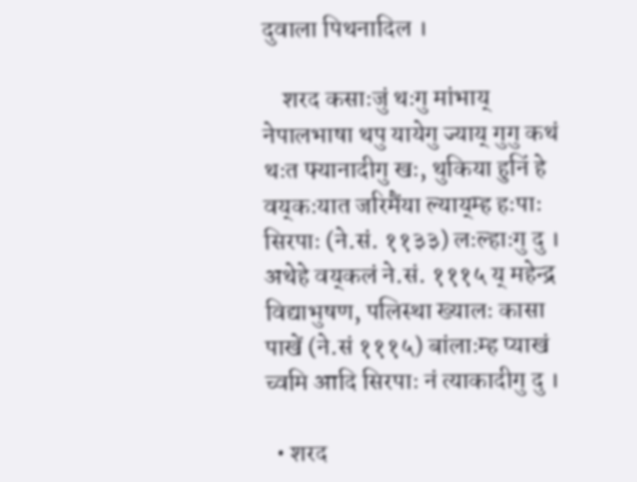दुवाला पिथनादिल ।

    शरद कसाःजुं थःगु मांभाय् नेपालभाषा थपु यायेगु ज्याय् गुगु कथं थःत फ्यानादीगु खः, थुकिया हुनिं हे वय्‌कःयात जरिमैंया ल्याय्‌म्ह हःपाः सिरपाः (ने.सं. ११३३) लःल्हाःगु दु । अथेहे वय्‌कलं ने.सं. १११५ य् महेन्द्र विद्याभुषण, पलिस्था ख्यालः कासा पाखें (ने.सं १११५) बांलाःम्ह प्याखं च्वमि आदि सिरपाः नं त्याकादीगु दु ।

  • शरद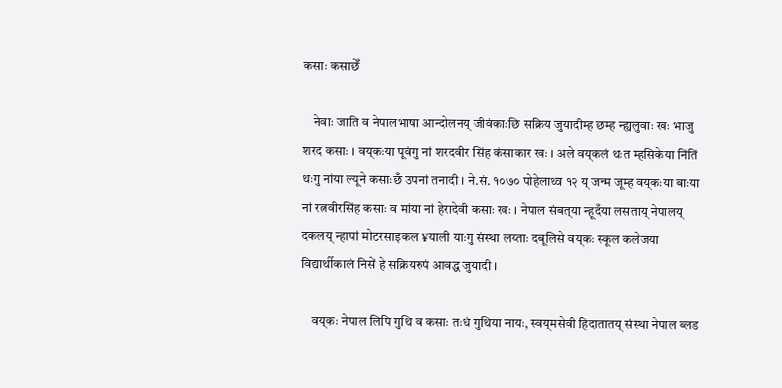कसाः कसाछेँ

    नेवाः जाति व नेपालभाषा आन्दोलनय् जीवंकाःछि सक्रिय जुयादीम्ह छम्ह न्ह्यलुवाः खः भाजु शरद कसाः । वय्‌कःया पूवंगु नां शरदवीर सिंह कंसाकार खः । अले वय्‌कलं थःत म्हसिकेया निंतिं थःगु नांया ल्यूने कसाःछँ उपनां तनादी । ने.सं. १०७० पोहेलाथ्व १२ य् जन्म जूम्ह वय्‌कःया बाःया नां रत्नवीरसिंह कसाः व मांया नां हेरादेवी कसाः खः । नेपाल संबत्‌या न्हूदँया लसताय् नेपालय् दकलय् न्हापां मोटरसाइकल ¥याली याःगु संस्था लय्ताः दबूलिसे वय्‌कः स्कूल कलेजया विद्यार्थीकालं निसें हे सक्रियरुपं आवद्ध जुयादी ।

    वय्‌कः नेपाल लिपि गुथि व कसाः तःधं गुथिया नायः, स्वय्‌मसेवी हिदातातय् संस्था नेपाल ब्लड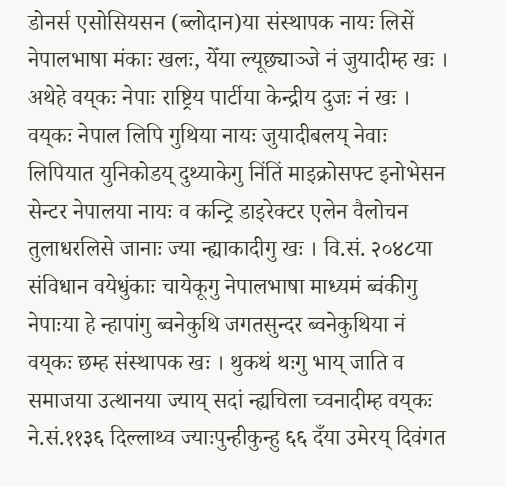डोनर्स एसोसियसन (ब्लोदान)या संस्थापक नायः लिसें नेपालभाषा मंकाः खलः, येँया ल्यूछ्याञ्जे नं जुयादीम्ह खः । अथेहे वय्‌कः नेपाः राष्ट्रिय पार्टीया केन्द्रीय दुजः नं खः । वय्‌कः नेपाल लिपि गुथिया नायः जुयादीबलय् नेवाः लिपियात युनिकोडय् दुथ्याकेगु निंतिं माइक्रोसफ्ट इनोभेसन सेन्टर नेपालया नायः व कन्ट्रि डाइरेक्टर एलेन वैलोचन तुलाधरलिसे जानाः ज्या न्ह्याकादीगु खः । वि.सं. २०४८या संविधान वयेधुंकाः चायेकूगु नेपालभाषा माध्यमं ब्वंकीगु नेपाःया हे न्हापांगु ब्वनेकुथि जगतसुन्दर ब्वनेकुथिया नं वय्‌कः छम्ह संस्थापक खः । थुकथं थःगु भाय् जाति व समाजया उत्थानया ज्याय् सदां न्ह्यचिला च्वनादीम्ह वय्‌कः ने.सं.११३६ दिल्लाथ्व ज्याःपुन्हीकुन्हु ६६ दँया उमेरय् दिवंगत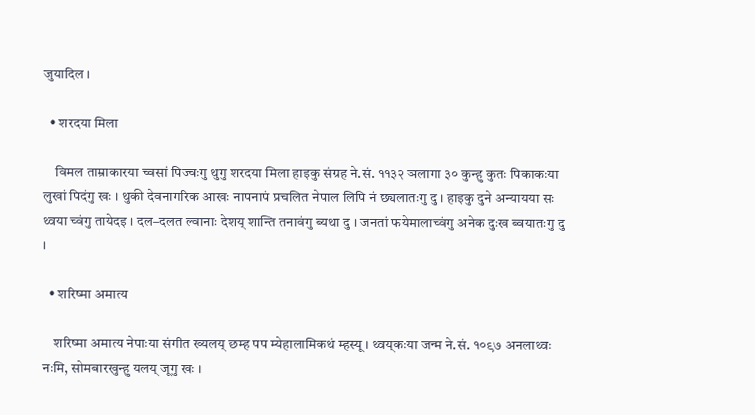जुयादिल ।

  • शरदया मिला

    विमल ताम्राकारया च्वसां पिज्वःगु थुगु शरदया मिला हाइकु संग्रह ने.सं. ११३२ ञलागा ३० कुन्हु कुतः पिकाकःया लुखां पिदंगु खः । थुकी देवनागरिक आखः नापनापं प्रचलित नेपाल लिपि नं छ्यलातःगु दु । हाइकु दुने अन्यायया सः थ्वया च्वंगु तायेदइ । दल–दलत ल्वानाः देशय् शान्ति तनावंगु ब्यथा दु । जनतां फयेमालाच्वंगु अनेक दुःख ब्वयातःगु दु ।

  • शरिष्मा अमात्य

    शरिष्मा अमात्य नेपाःया संगीत ख्यलय्‌ छम्ह पप म्येहालामिकथं म्हस्यू । थ्वय्‌कःया जन्म ने.सं. १०९७ अनलाथ्वः नःमि, सोमबारखुन्हु यलय्‌ जूगु खः ।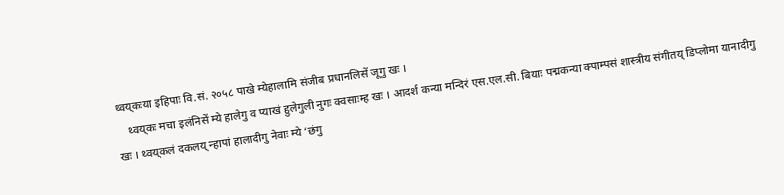थ्वय्‌कःया इहिपाः वि.सं. २०५८ पाखे म्येहालामि संजीब प्रधानलिसें जूगु खः ।
    थ्वय्‌कः मचा इलंनिसें म्ये हालेगु व प्याखं हुलेगुली नुगः क्वसाःम्ह खः । आदर्श कन्या मन्दिरं एस.एल.सी. बियाः पद्मकन्या क्पाम्पसं शास्त्रीय संगीतय्‌ डिप्लोमा यानादीगु खः । थ्वय्‌कलं दकलय्‌ न्हापां हालादीगु नेवाः म्ये ‘छंगु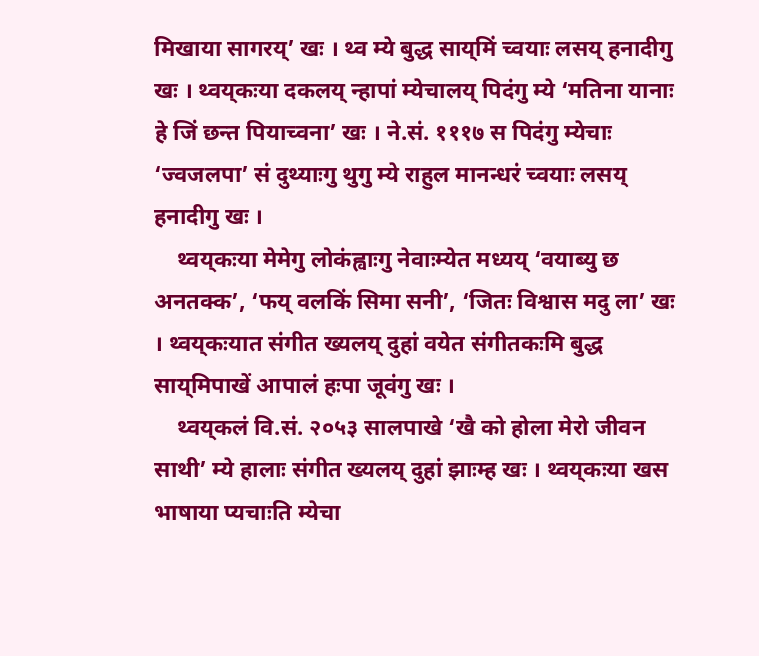मिखाया सागरय्‌’ खः । थ्व म्ये बुद्ध साय्‌मिं च्वयाः लसय्‌ हनादीगु खः । थ्वय्‌कःया दकलय्‌ न्हापां म्येचालय्‌ पिदंगु म्ये ‘मतिना यानाः हे जिं छन्त पियाच्वना’ खः । ने.सं. १११७ स पिदंगु म्येचाः ‘ज्वजलपा’ सं दुथ्याःगु थुगु म्ये राहुल मानन्धरं च्वयाः लसय्‌ हनादीगु खः ।
    थ्वय्‌कःया मेमेगु लोकंह्वाःगु नेवाःम्येत मध्यय्‌ ‘वयाब्यु छ अनतक्क’, ‘फय्‌ वलकिं सिमा सनी’, ‘जितः विश्वास मदु ला’ खः । थ्वय्‌कःयात संगीत ख्यलय्‌ दुहां वयेत संगीतकःमि बुद्ध साय्‌मिपाखें आपालं हःपा जूवंगु खः ।
    थ्वय्‌कलं वि.सं. २०५३ सालपाखे ‘खै को होला मेरो जीवन साथी’ म्ये हालाः संगीत ख्यलय्‌ दुहां झाःम्ह खः । थ्वय्‌कःया खस भाषाया प्यचाःति म्येचा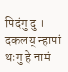पिदंगु दु । दकलय्‌ न्हापां थःगु हे नामं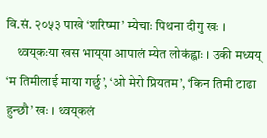वि.सं. २०५३ पाखे ‘शरिष्मा’ म्येचाः पिथना दीगु खः ।
    थ्वय्‌कःया खस भाय्‌या आपालं म्येत लोकंह्वाः । उकी मध्यय्‌ ‘म तिमीलाई माया गर्छु’, ‘ओ मेरो प्रियतम’, ‘किन तिमी टाढा हुन्छौ’ खः । थ्वय्‌कलं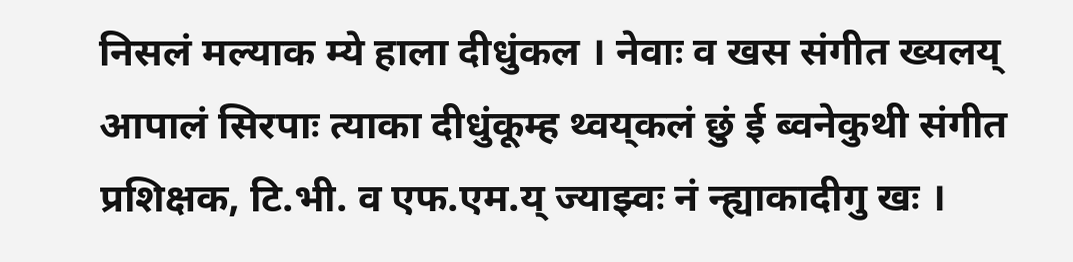निसलं मल्याक म्ये हाला दीधुंकल । नेवाः व खस संगीत ख्यलय्‌ आपालं सिरपाः त्याका दीधुंकूम्ह थ्वय्‌कलं छुं ई ब्वनेकुथी संगीत प्रशिक्षक, टि.भी. व एफ.एम.य्‌ ज्याझ्वः नं न्ह्याकादीगु खः ।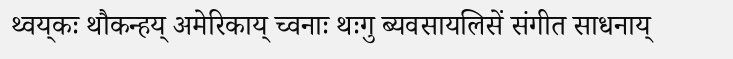थ्वय्‌कः थौकन्हय्‌ अमेरिकाय्‌ च्वनाः थःगु ब्यवसायलिसें संगीत साधनाय्‌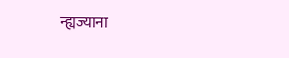न्ह्यज्याना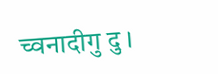च्वनादीगु दु ।